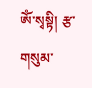ཨོཾ་སྭསྟི། རྩ་གསུམ་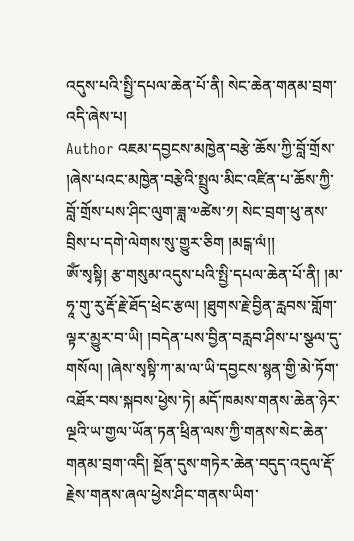འདུས་པའི་སྤྱི་དཔལ་ཆེན་པོ་ནི། སེང་ཆེན་གནམ་བྲག་འདི་ཞེས་པ།
Author འཇམ་དབྱངས་མཁྱེན་བརྩེ་ཆོས་ཀྱི་བློ་གྲོས་
།ཞེས་པའང་མཁྱེན་བརྩེའི་སྤྲུལ་མིང་འཛིན་པ་ཆོས་ཀྱི་བློ་གྲོས་པས་ཤིང་ལུག་ཟླ་༧ཚེས་༡། སེང་བྲག་ཕུ་ནས་བྲིས་པ་དགེ་ལེགས་སུ་གྱུར་ཅིག །མངྒ་ལཾ།།
ཨོཾ་སྭསྟི། རྩ་གསུམ་འདུས་པའི་སྤྱི་དཔལ་ཆེན་པོ་ནི། །མ་ཧཱ་གུ་རུ་རྡོ་རྗེ་ཐོད་ཕྲེང་རྩལ། །ཐུགས་རྗེ་བྱིན་རླབས་གློག་ལྟར་མྱུར་བ་ཡི། །བདེན་པས་བྱིན་བརླབ་ཤིས་པ་སྩལ་དུ་གསོལ། །ཞེས་སྭསྟི་ཀ་མ་ལ་ཡི་དབྱངས་སྙན་གྱི་མེ་ཏོག་འཐོར་བས་སྐབས་ཕྱེས་ཏེ། མདོ་ཁམས་གནས་ཆེན་ཉེར་ལྔའི་ཡ་གྱལ་ཡོན་ཏན་ཕྲིན་ལས་ཀྱི་གནས་སེང་ཆེན་གནམ་བྲག་འདི། སྔོན་དུས་གཏེར་ཆེན་བདུད་འདུལ་རྡོ་རྗེས་གནས་ཞལ་ཕྱེས་ཤིང་གནས་ཡིག་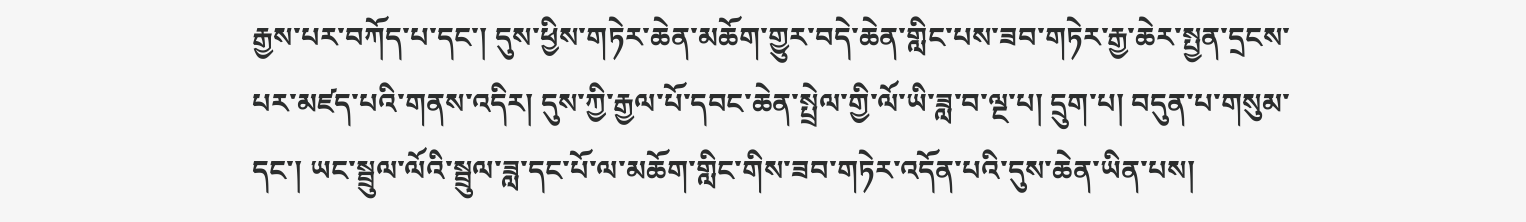རྒྱས་པར་བཀོད་པ་དང་། དུས་ཕྱིས་གཏེར་ཆེན་མཆོག་གྱུར་བདེ་ཆེན་གླིང་པས་ཟབ་གཏེར་རྒྱ་ཆེར་སྤྱན་དྲངས་པར་མཛད་པའི་གནས་འདིར། དུས་ཀྱི་རྒྱལ་པོ་དབང་ཆེན་སྤྲེལ་གྱི་ལོ་ཡི་ཟླ་བ་ལྔ་པ། དྲུག་པ། བདུན་པ་གསུམ་དང་། ཡང་སྦྲུལ་ལོའི་སྦྲུལ་ཟླ་དང་པོ་ལ་མཆོག་གླིང་གིས་ཟབ་གཏེར་འདོན་པའི་དུས་ཆེན་ཡིན་པས།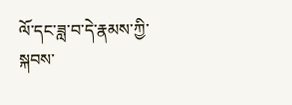ལོ་དང་ཟླ་བ་དེ་རྣམས་ཀྱི་སྐབས་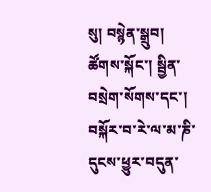སུ། བསྙེན་སྒྲུབ། ཚོགས་སྐོང་། སྦྱིན་བསྲེག་སོགས་དང་། བསྐོར་བ་རེ་ལ་མ་ཎི་དུངས་ཕྱུར་བདུན་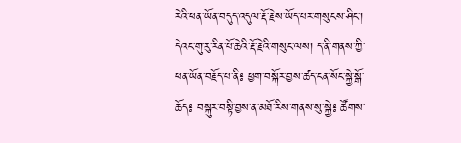རེའི་ཕན་ཡོན་བདུད་འདུལ་རྡོ་རྗེས་ཡོད་པར་གསུངས་ཤིང་། དེའང་གུ་རུ་རིན་པོ་ཆེའི་རྡོ་རྗེའི་གསུང་ལས། ད་ནི་གནས་ཀྱི་ཕན་ཡོན་བརྗོད་པ་ནི༔ ཕྱག་བསྐོར་བྱས་ཚད་ངན་སོང་སྐྱེ་སྒོ་ཆོད༔ བསྐུར་བསྟི་བྱས་ན་མཐོ་རིས་གནས་སུ་སྐྱེ༔ ཚོགས་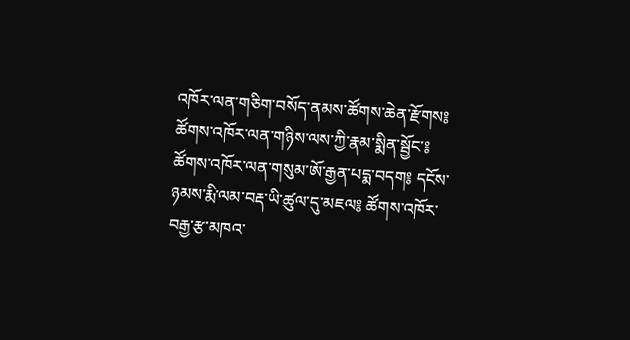འཁོར་ལན་གཅིག་བསོད་ནམས་ཚོགས་ཆེན་རྫོགས༔ ཚོགས་འཁོར་ལན་གཉིས་ལས་ཀྱི་རྣམ་སྨིན་སྦྱོང་༔ ཚོགས་འཁོར་ལན་གསུམ་ཨོ་རྒྱན་པདྨ་བདག༔ དངོས་ཉམས་རྨི་ལམ་བརྡ་ཡི་ཚུལ་དུ་མཇལ༔ ཚོགས་འཁོར་བརྒྱ་རྩ་མཁའ་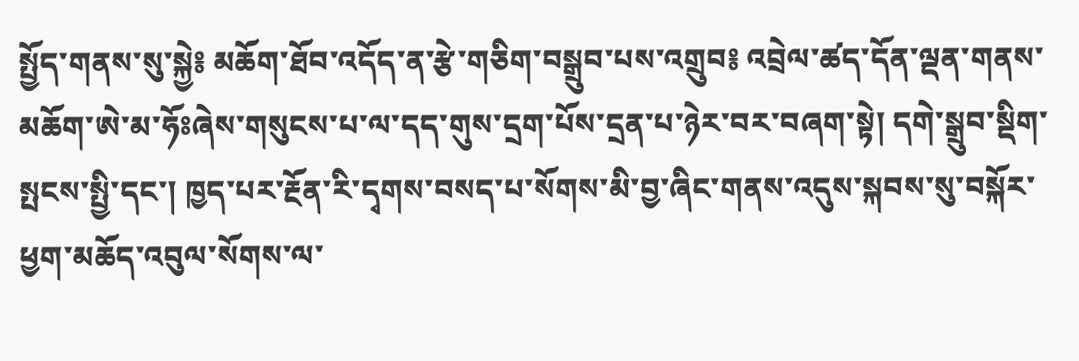སྤྱོད་གནས་སུ་སྐྱེ༔ མཆོག་ཐོབ་འདོད་ན་རྩེ་གཅིག་བསྒྲུབ་པས་འགྲུབ༔ འབྲེལ་ཚད་དོན་ལྡན་གནས་མཆོག་ཨེ་མ་ཧོཿཞེས་གསུངས་པ་ལ་དད་གུས་དྲག་པོས་དྲན་པ་ཉེར་བར་བཞག་སྟེ། དགེ་སྒྲུབ་སྡིག་སྤངས་སྤྱི་དང་། ཁྱད་པར་རྔོན་རི་དྭགས་བསད་པ་སོགས་མི་བྱ་ཞིང་གནས་འདུས་སྐབས་སུ་བསྐོར་ཕྱག་མཆོད་འབུལ་སོགས་ལ་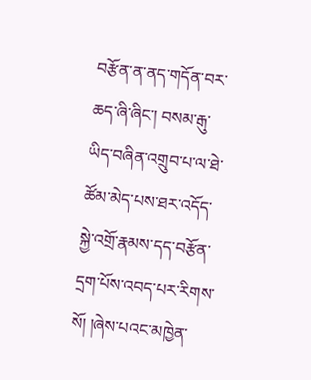བརྩོན་ན་ནད་གདོན་བར་ཆད་ཞི་ཞིང་། བསམ་རྒུ་ཡིད་བཞིན་འགྲུབ་པ་ལ་ཐེ་ཚོམ་མེད་པས་ཐར་འདོད་སྐྱེ་འགྲོ་རྣམས་དད་བརྩོན་དྲག་པོས་འབད་པར་རིགས་སོ། །ཞེས་པའང་མཁྱེན་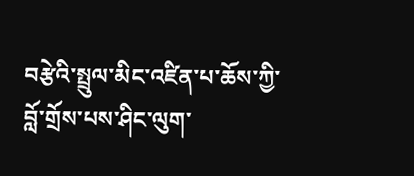བརྩེའི་སྤྲུལ་མིང་འཛིན་པ་ཆོས་ཀྱི་བློ་གྲོས་པས་ཤིང་ལུག་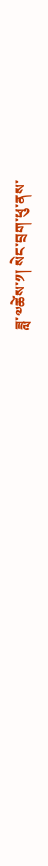ཟླ་༧ཚེས་༡། སེང་བྲག་ཕུ་ནས་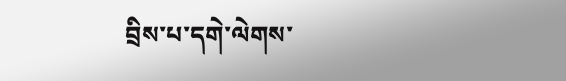བྲིས་པ་དགེ་ལེགས་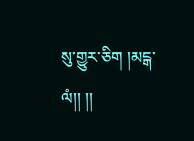སུ་གྱུར་ཅིག །མངྒ་ལཾ།། །།